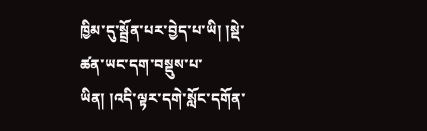ཁྱིམ་དུ་སྦྲོན་པར་བྱེད་པ་ཡི། །སྡེ་ཚན་ཡང་དག་བསྡུས་པ་ཡིན། །འདི་ལྟར་དགེ་སློང་དགོན་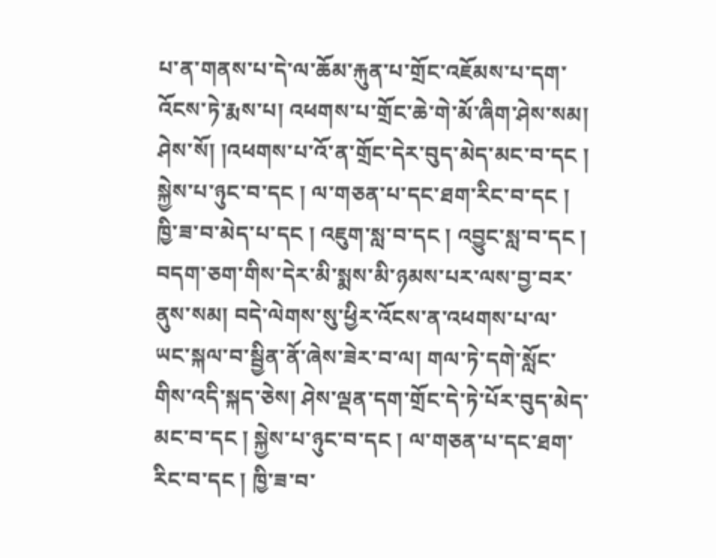པ་ན་གནས་པ་དེ་ལ་ཆོམ་རྐུན་པ་གྲོང་འཇོམས་པ་དག་འོངས་ཏེ་རྨས་པ། འཕགས་པ་གྲོང་ཆེ་གེ་མོ་ཞིག་ཤེས་སམ། ཤེས་སོ། །འཕགས་པ་འོ་ན་གྲོང་དེར་བུད་མེད་མང་བ་དང ། སྐྱེས་པ་ཉུང་བ་དང ། ལ་གཅན་པ་དང་ཐག་རིང་བ་དང ། ཁྱི་ཟ་བ་མེད་པ་དང ། འཇུག་སླ་བ་དང ། འབྱུང་སླ་བ་དང ། བདག་ཅག་གིས་དེར་མི་སྨས་མི་ཉམས་པར་ལས་བྱ་བར་ནུས་སམ། བདེ་ལེགས་སུ་ཕྱིར་འོངས་ན་འཕགས་པ་ལ་ཡང་སྐལ་བ་སྦྱིན་ནོ་ཞེས་ཟེར་བ་ལ། གལ་ཏེ་དགེ་སློང་གིས་འདི་སྐད་ཅེས། ཤེས་ལྡན་དག་གྲོང་དེ་ཏེ་པོར་བུད་མེད་མང་བ་དང ། སྐྱེས་པ་ཉུང་བ་དང ། ལ་གཅན་པ་དང་ཐག་རིང་བ་དང ། ཁྱི་ཟ་བ་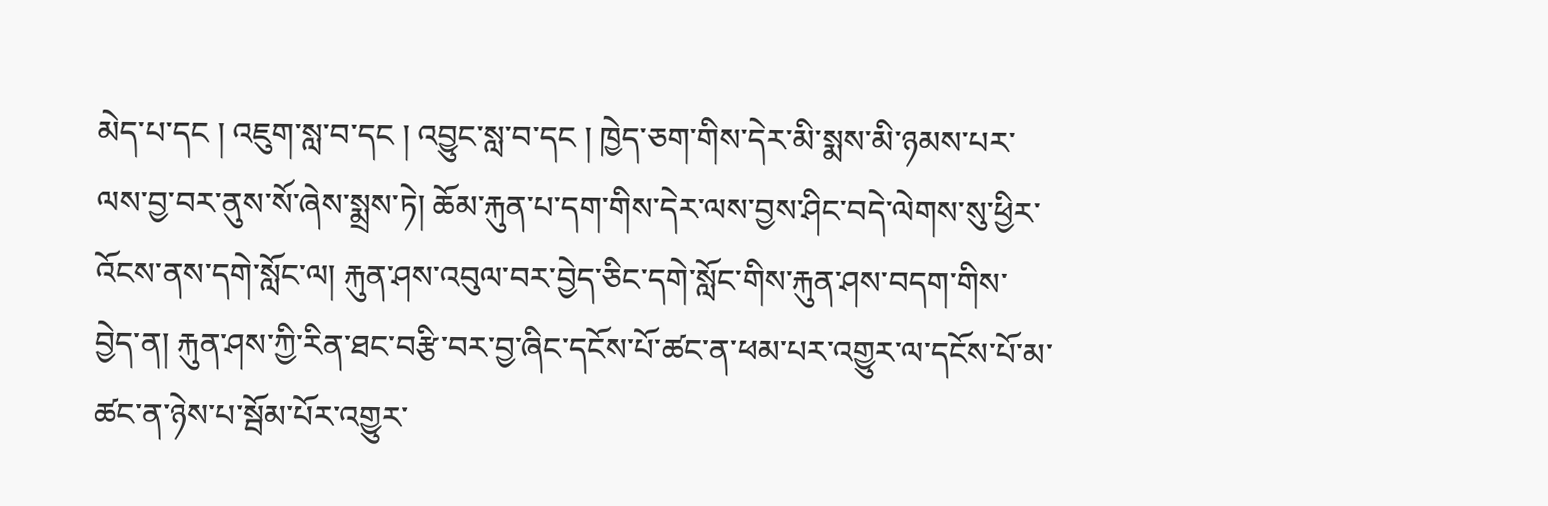མེད་པ་དང ། འཇུག་སླ་བ་དང ། འབྱུང་སླ་བ་དང ། ཁྱེད་ཅག་གིས་དེར་མི་སྨས་མི་ཉམས་པར་ལས་བྱ་བར་ནུས་སོ་ཞེས་སྨྲས་ཏེ། ཆོམ་རྐུན་པ་དག་གིས་དེར་ལས་བྱས་ཤིང་བདེ་ལེགས་སུ་ཕྱིར་འོངས་ནས་དགེ་སློང་ལ། རྐུན་ཤས་འབུལ་བར་བྱེད་ཅིང་དགེ་སློང་གིས་རྐུན་ཤས་བདག་གིས་བྱེད་ན། རྐུན་ཤས་ཀྱི་རིན་ཐང་བརྩི་བར་བྱ་ཞིང་དངོས་པོ་ཚང་ན་ཕམ་པར་འགྱུར་ལ་དངོས་པོ་མ་ཚང་ན་ཉེས་པ་སྦོམ་པོར་འགྱུར་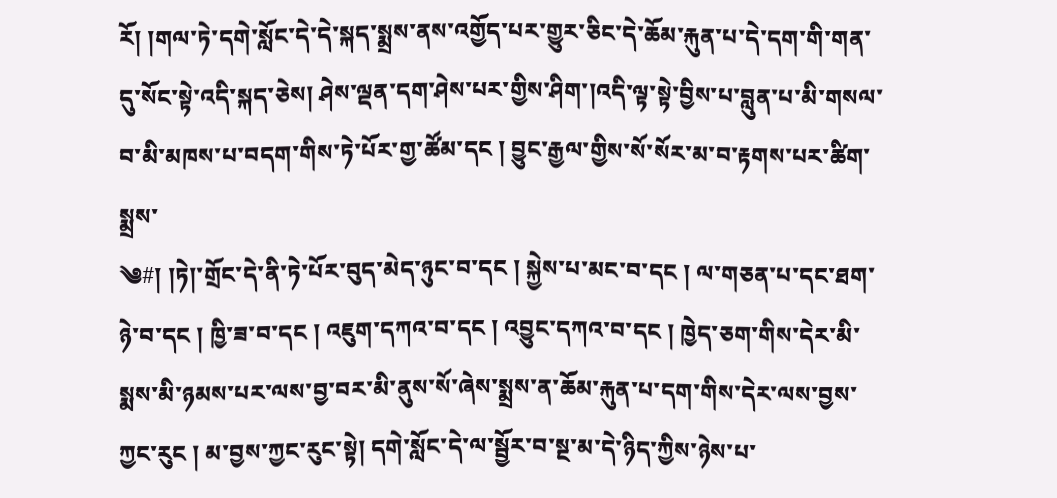རོ། །གལ་ཏེ་དགེ་སློང་དེ་དེ་སྐད་སྨྲས་ནས་འགྱོད་པར་གྱུར་ཅིང་དེ་ཆོམ་རྐུན་པ་དེ་དག་གི་གན་དུ་སོང་སྟེ་འདི་སྐད་ཅེས། ཤེས་ལྡན་དག་ཤེས་པར་གྱིས་ཤིག་།འདི་ལྟ་སྟེ་བྱིས་པ་བླུན་པ་མི་གསལ་བ་མི་མཁས་པ་བདག་གིས་ཏེ་པོར་གྱ་ཚོམ་དང ། བྱུང་རྒྱལ་གྱིས་སོ་སོར་མ་བ་རྟགས་པར་ཚིག་སྨྲས་
༄#། །ཏེ།་གྲོང་དེ་ནི་ཏེ་པོར་བུད་མེད་ཉུང་བ་དང ། སྐྱེས་པ་མང་བ་དང ། ལ་གཅན་པ་དང་ཐག་ཉེ་བ་དང ། ཁྱི་ཟ་བ་དང ། འཇུག་དཀའ་བ་དང ། འབྱུང་དཀའ་བ་དང ། ཁྱེད་ཅག་གིས་དེར་མི་སྨས་མི་ཉམས་པར་ལས་བྱ་བར་མི་ནུས་སོ་ཞེས་སྨྲས་ན་ཆོམ་རྐུན་པ་དག་གིས་དེར་ལས་བྱས་ཀྱང་རུང ། མ་བྱས་ཀྱང་རུང་སྟེ། དགེ་སློང་དེ་ལ་སྦྱོར་བ་སྔ་མ་དེ་ཉིད་ཀྱིས་ཉེས་པ་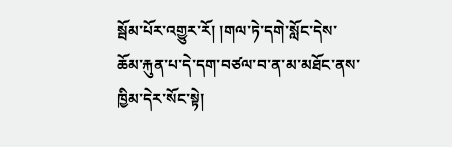སྦོམ་པོར་འགྱུར་རོ། །གལ་ཏེ་དགེ་སློང་དེས་ཆོམ་རྐུན་པ་དེ་དག་བཙལ་བ་ན་མ་མཐོང་ནས་ཁྱིམ་དེར་སོང་སྟེ།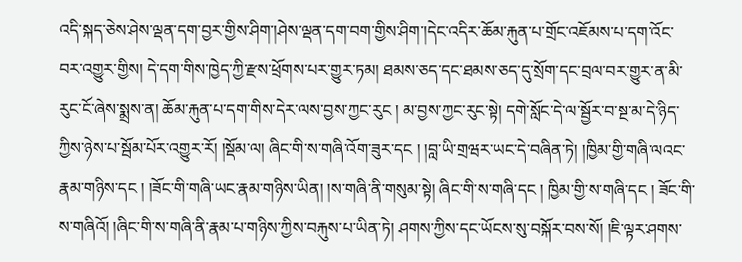འདི་སྐད་ཅེས་ཤེས་ལྡན་དག་བྱར་གྱིས་ཤིག་།ཤེས་ལྡན་དག་བག་གྱིས་ཤིག་།དེང་འདིར་ཆོམ་རྐུན་པ་གྲོང་འཇོམས་པ་དག་འོང་བར་འགྱུར་གྱིས། དེ་དག་གིས་ཁྱེད་ཀྱི་རྫས་ཕྲོགས་པར་གྱུར་ཏམ། ཐམས་ཅད་དང་ཐམས་ཅད་དུ་སྲོག་དང་བྲལ་བར་གྱུར་ན་མི་རུང་ངོ་ཞེས་སྨྲས་ན། ཆོམ་རྐུན་པ་དག་གིས་དེར་ལས་བྱས་ཀྱང་རུང ། མ་བྱས་ཀྱང་རུང་སྟེ། དགེ་སློང་དེ་ལ་སྦྱོར་བ་སྔ་མ་དེ་ཉིད་ཀྱིས་ཉེས་པ་སྦོམ་པོར་འགྱུར་རོ། །སྡོམ་ལ། ཞིང་གི་ས་གཞི་འོག་ཟུར་དང ། །བླ་ཡི་གྲཝར་ཡང་དེ་བཞིན་ཏེ། །ཁྱིམ་གྱི་གཞི་ལའང་རྣམ་གཉིས་དང ། །ཟོང་གི་གཞི་ཡང་རྣམ་གཉིས་ཡིན། །ས་གཞི་ནི་གསུམ་སྟེ། ཞིང་གི་ས་གཞི་དང ། ཁྱིམ་གྱི་ས་གཞི་དང ། ཟོང་གི་ས་གཞིའོ། །ཞིང་གི་ས་གཞི་ནི་རྣམ་པ་གཉིས་ཀྱིས་བརྐུས་པ་ཡིན་ཏེ། ཤགས་ཀྱིས་དང་ཡོངས་སུ་བསྐོར་བས་སོ། །ཇི་ལྟར་ཤགས་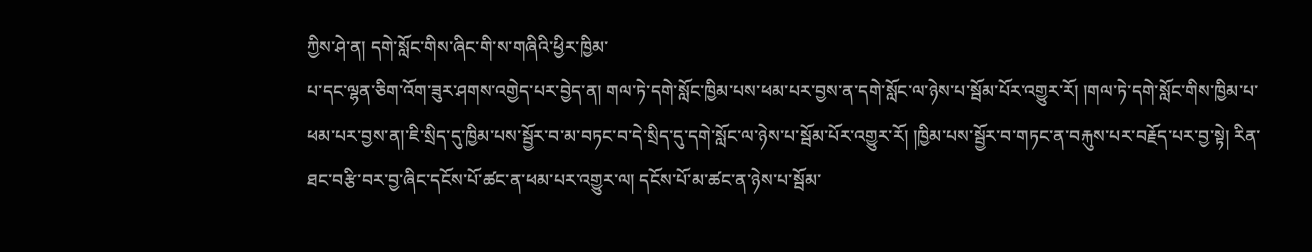ཀྱིས་ཤེ་ན། དགེ་སློང་གིས་ཞིང་གི་ས་གཞིའི་ཕྱིར་ཁྱིམ་
པ་དང་ལྷན་ཅིག་འོག་ཟུར་ཤགས་འགྱེད་པར་བྱེད་ན། གལ་ཏེ་དགེ་སློང་ཁྱིམ་པས་ཕམ་པར་བྱས་ན་དགེ་སློང་ལ་ཉེས་པ་སྦོམ་པོར་འགྱུར་རོ། །གལ་ཏེ་དགེ་སློང་གིས་ཁྱིམ་པ་ཕམ་པར་བྱས་ན།་ཇི་སྲིད་དུ་ཁྱིམ་པས་སྦྱོར་བ་མ་བཏང་བ་དེ་སྲིད་དུ་དགེ་སློང་ལ་ཉེས་པ་སྦོམ་པོར་འགྱུར་རོ། །ཁྱིམ་པས་སྦྱོར་བ་གཏང་ན་བརྐུས་པར་བརྗོད་པར་བྱ་སྟེ། རིན་ཐང་བརྩི་བར་བྱ་ཞིང་དངོས་པོ་ཚང་ན་ཕམ་པར་འགྱུར་ལ། དངོས་པོ་མ་ཚང་ན་ཉེས་པ་སྦོམ་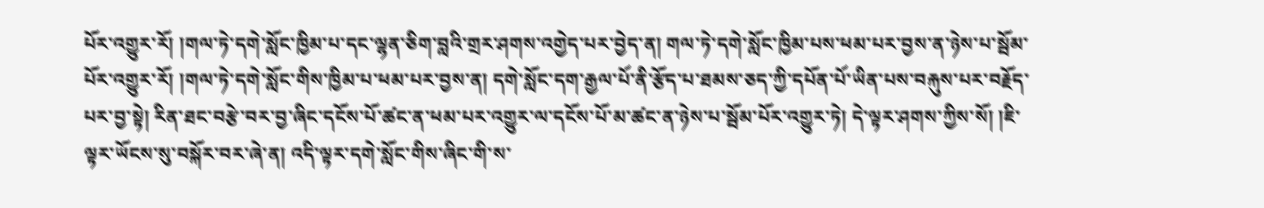པོར་འགྱུར་རོ། །གལ་ཏེ་དགེ་སློང་ཁྱིམ་པ་དང་ལྷན་ཅིག་བླའི་གྲར་ཤགས་འགྱེད་པར་བྱེད་ན། གལ་ཏེ་དགེ་སློང་ཁྱིམ་པས་ཕམ་པར་བྱས་ན་ཉེས་པ་སྦོམ་པོར་འགྱུར་རོ། །གལ་ཏེ་དགེ་སློང་གིས་ཁྱིམ་པ་ཕམ་པར་བྱས་ན། དགེ་སློང་དག་རྒྱལ་པོ་ནི་རྩོད་པ་ཐམས་ཅད་ཀྱི་དཔོན་པོ་ཡིན་པས་བརྐུས་པར་བརྗོད་པར་བྱ་སྟེ། རིན་ཐང་བརྩེ་བར་བྱ་ཞིང་དངོས་པོ་ཚང་ན་ཕམ་པར་འགྱུར་ལ་དངོས་པོ་མ་ཚང་ན་ཉེས་པ་སྦོམ་པོར་འགྱུར་ཏེ། དེ་ལྟར་ཤགས་ཀྱིས་སོ། །ཇི་ལྟར་ཡོངས་སུ་བསྐོར་བར་ཞེ་ན། འདི་ལྟར་དགེ་སློང་གིས་ཞིང་གི་ས་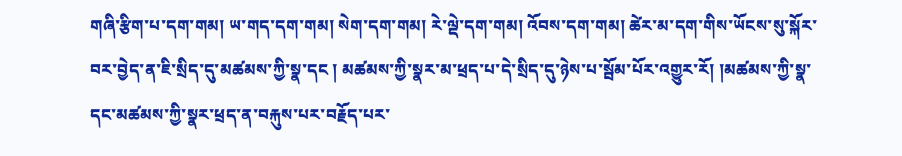གཞི་རྩིག་པ་དག་གམ། ཡ་གད་དག་གམ། སེག་དག་གམ། རེ་ལྡེ་དག་གམ། འོབས་དག་གམ། ཚེར་མ་དག་གིས་ཡོངས་སུ་སྐོར་བར་བྱེད་ན་ཇི་སྲིད་དུ་མཚམས་ཀྱི་སྣ་དང ། མཚམས་ཀྱི་སྣར་མ་ཕྲད་པ་དེ་སྲིད་དུ་ཉེས་པ་སྦོམ་པོར་འགྱུར་རོ། །མཚམས་ཀྱི་སྣ་དང་མཚམས་ཀྱི་སྣར་ཕྲད་ན་བརྐུས་པར་བརྗོད་པར་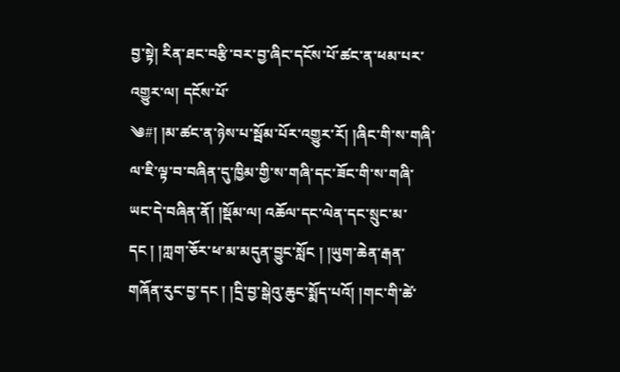བྱ་སྟེ། རིན་ཐང་བརྩི་བར་བྱ་ཞིང་དངོས་པོ་ཚང་ན་ཕམ་པར་འགྱུར་ལ། དངོས་པོ་
༄#། །མ་ཚང་ན་ཉེས་པ་སྦོམ་པོར་འགྱུར་རོ། །ཞིང་གི་ས་གཞི་ལ་ཇི་ལྟ་བ་བཞིན་དུ་ཁྱིམ་གྱི་ས་གཞི་དང་ཟོང་གི་ས་གཞི་ཡང་དེ་བཞིན་ནོ། །སྡོམ་ལ། འཆོལ་དང་ལེན་དང་སྲུང་མ་དང ། །ཀླག་ཅོར་ཕ་མ་མདུན་བྱུང་སློང ། །ཡུག་ཆེན་རྒན་གཞོན་རུང་བྱ་དང ། །དྲི་བྱ་སྒེའུ་ཆུང་སྨོད་པའོ། །གང་གི་ཚེ་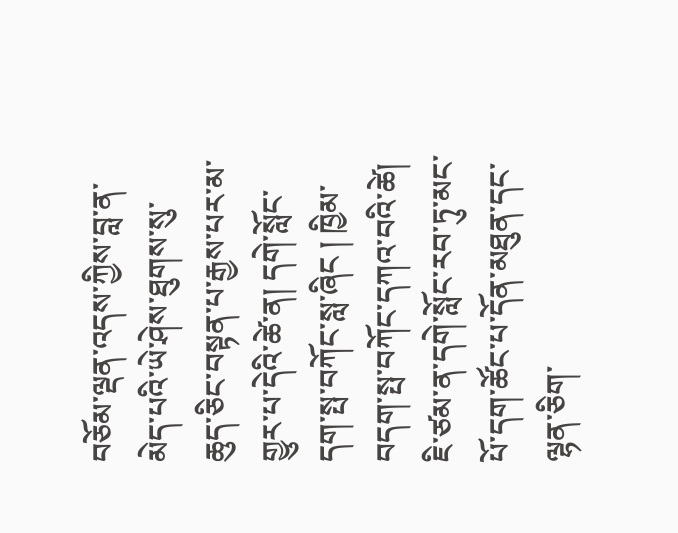བཅོམ་ལྡན་འདས་ཀྱིས་བླ་ན་མེད་པའི་ཡེ་ཤེས་ཐུགས་སུ་ཆུད་ཅིང་བསྟན་པ་རྒྱས་པར་མ་གྱུར་པ་དེའི་ཚེ་ན། དགེ་སློང་དག་སྤ་བཀོང་སླ་ཞིང ། ཁྱིམ་བདག་སྤ་བཀོང་དཀའ་བའི་ཚེ། ཇི་ཙམ་ན་དགེ་སློང་རབ་ཏུ་མང་པོ་དག་ཚོང་པ་དོན་མཐུན་དང་ལྷན་ཅིག་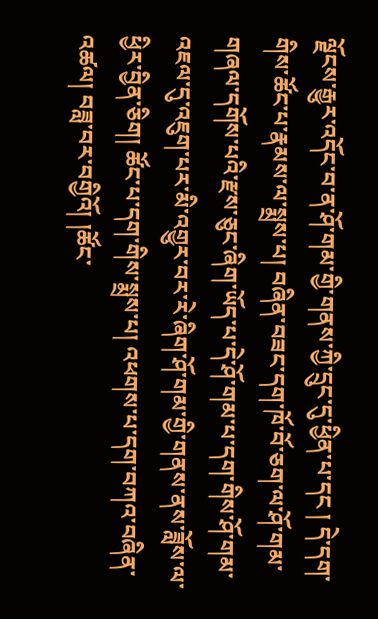ལྗོངས་རྒྱུར་འདོང་བ་ན་ཤོ་གམ་གྱི་གནས་ཀྱི་དྲུང་དུ་ཕྱིན་པ་དང ། དེ་དག་གིས་ཚོང་པ་རྣམས་ལ་སྨྲས་པ། བཞིན་བཟང་དག་ཁོ་བོ་ཅག་ལ་ཤོ་གམ་གཞལ་དགོས་པའི་རྫས་ཅུང་ཞིག་ཡོད་པ་དེ་ཤོ་གམ་པ་དག་གིས་ཤོ་གམ་འཇལ་དུ་འཇུག་པར་མི་འགྱུར་བར་རེ་ཞིག་ཤོ་གམ་གྱི་གནས་ནས་ཟློས་ལ་ཕྱིར་བྱིན་ཅིག། ཚོང་པ་དག་གིས་སྨྲས་པ། འཕགས་པ་དག་བཀའ་བཞིན་འཚལ། བཟླ་བར་བགྱིའོ། །ཚོང་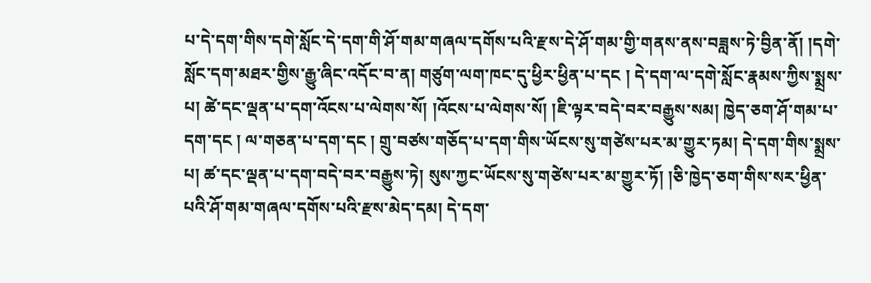པ་དེ་དག་གིས་དགེ་སློང་དེ་དག་གི་ཤོ་གམ་གཞལ་དགོས་པའི་རྫས་དེ་ཤོ་གམ་གྱི་གནས་ནས་བཟླས་ཏེ་བྱིན་ནོ། །དགེ་སློང་དག་མཐར་གྱིས་རྒྱུ་ཞིང་འདོང་བ་ན། གཙུག་ལག་ཁང་དུ་ཕྱིར་ཕྱིན་པ་དང ། དེ་དག་ལ་དགེ་སློང་རྣམས་ཀྱིས་སྨྲས་པ། ཚེ་དང་ལྡན་པ་དག་འོངས་པ་ལེགས་སོ། །འོངས་པ་ལེགས་སོ། །ཇི་ལྟར་བདེ་བར་བརྒྱུས་སམ། ཁྱེད་ཅག་ཤོ་གམ་པ་
དག་དང ། ལ་གཅན་པ་དག་དང ། གྲུ་བཙས་གཅོད་པ་དག་གིས་ཡོངས་སུ་གཙེས་པར་མ་གྱུར་ཏམ། དེ་དག་གིས་སྨྲས་པ། ཚ་དང་ལྡན་པ་དག་བདེ་བར་བརྒྱུས་ཏེ། སུས་ཀྱང་ཡོངས་སུ་གཙེས་པར་མ་གྱུར་ཏོ། །ཅི་ཁྱེད་ཅག་གིས་སར་ཕྱིན་པའི་ཤོ་གམ་གཞལ་དགོས་པའི་རྫས་མེད་དམ། དེ་དག་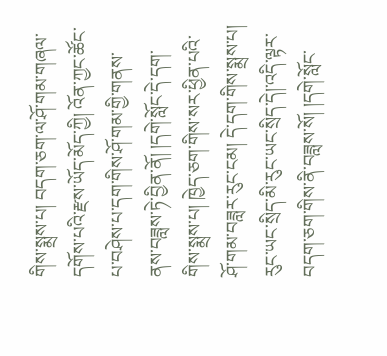གིས་སྨྲས་པ། བདག་ཅག་ལ་ཤོ་གམ་གཞལ་དགོས་པའི་རྫས་ཡོད་མོད་ཀྱི། འོན་ཀྱང་ཚོང་པ་བཤེས་པ་དག་གིས་ཤོ་གམ་གྱི་གནས་ནས་བཟླས་ཏེ་བྱིན་ནོ། །དགེ་སློང་དེ་དག་གིས་སྨྲས་པ། ཁྱེད་ཅག་གིས་སར་ཕྱིན་པའི་ཤོ་གམ་བཟླར་རུང་ངམ། དེ་དག་གིས་སྨྲས་པ། རུང་ཡང་སྲིད་མི་རུང་ཡང་སྲིད་དེ།་འདི་ལྟར་བདག་ཅག་གིས་ནི་བཟླས་སོ། །དགེ་སློང་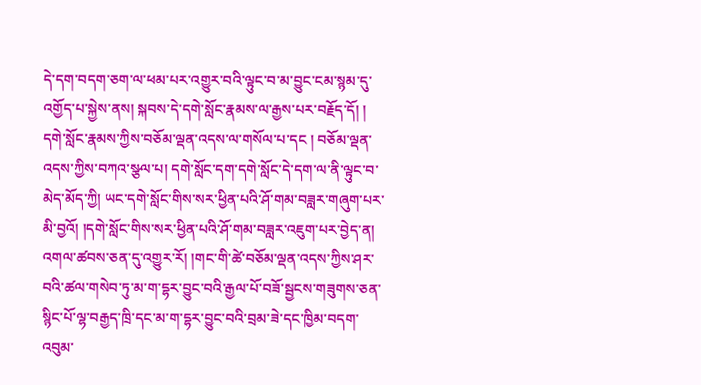དེ་དག་བདག་ཅག་ལ་ཕམ་པར་འགྱུར་བའི་ལྟུང་བ་མ་བྱུང་ངམ་སྙམ་དུ་འགྱོད་པ་སྐྱེས་ནས། སྐབས་དེ་དགེ་སློང་རྣམས་ལ་རྒྱས་པར་བརྗོད་དོ། ། དགེ་སློང་རྣམས་ཀྱིས་བཅོམ་ལྡན་འདས་ལ་གསོལ་པ་དང ། བཅོམ་ལྡན་འདས་ཀྱིས་བཀའ་སྩལ་པ། དགེ་སློང་དག་དགེ་སློང་དེ་དག་ལ་ནི་ལྟུང་བ་མེད་མོད་ཀྱི། ཡང་དགེ་སློང་གིས་སར་ཕྱིན་པའི་ཤོ་གམ་བཟླར་གཞུག་པར་མི་བྱའོ། །དགེ་སློང་གིས་སར་ཕྱིན་པའི་ཤོ་གམ་བཟླར་འཇུག་པར་བྱེད་ན། འགལ་ཚབས་ཅན་དུ་འགྱུར་རོ། །གང་གི་ཚེ་བཅོམ་ལྡན་འདས་ཀྱིས་ཤར་བའི་ཚལ་གསེབ་ཏུ་མ་ག་དྷར་བྱུང་བའི་རྒྱལ་པོ་བཟོ་སྦྱངས་གཟུགས་ཅན་སྙིང་པོ་ལྷ་བརྒྱད་ཁྲི་དང་མ་ག་དྷར་བྱུང་བའི་བྲམ་ཟེ་དང་ཁྱིམ་བདག་འབུམ་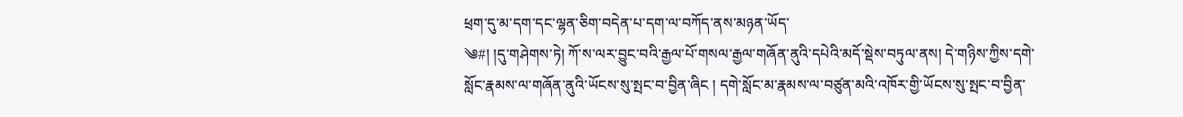ཕྲག་དུ་མ་དག་དང་ལྷན་ཅིག་བདེན་པ་དག་ལ་བཀོད་ནས་མཉན་ཡོད་
༄#། །དུ་གཤེགས་ཏེ། ཀོ་ས་ལར་བྱུང་བའི་རྒྱལ་པོ་གསལ་རྒྱལ་གཞོན་ནུའི་དཔེའི་མདོ་སྡེས་བཏུལ་ནས། དེ་གཉིས་ཀྱིས་དགེ་སློང་རྣམས་ལ་གཞོན་ནུའི་ཡོངས་སུ་སྤང་བ་བྱིན་ཞིང ། དགེ་སློང་མ་རྣམས་ལ་བཙུན་མའི་འཁོར་གྱི་ཡོངས་སུ་སྤང་བ་བྱིན་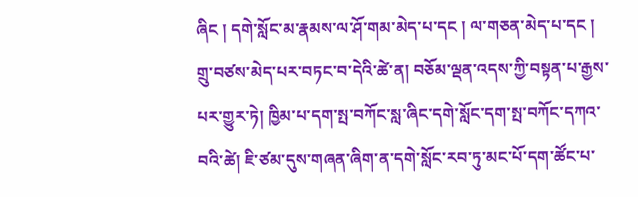ཞིང ། དགེ་སློང་མ་རྣམས་ལ་ཤོ་གམ་མེད་པ་དང ། ལ་གཅན་མེད་པ་དང ། གྲུ་བཙས་མེད་པར་བཏང་བ་དེའི་ཚེ་ན། བཅོམ་ལྡན་འདས་ཀྱི་བསྟན་པ་རྒྱས་པར་གྱུར་ཏེ། ཁྱིམ་པ་དག་སྤ་བཀོང་སླ་ཞིང་དགེ་སློང་དག་སྤ་བཀོང་དཀའ་བའི་ཚེ། ཇི་ཙམ་དུས་གཞན་ཞིག་ན་དགེ་སློང་རབ་ཏུ་མང་པོ་དག་ཚོང་པ་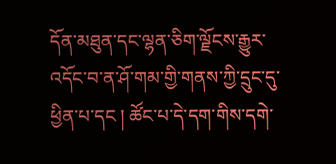དོན་མཐུན་དང་ལྷན་ཅིག་ལྗོངས་རྒྱུར་འདོང་བ་ན་ཤོ་གམ་གྱི་གནས་ཀྱི་དྲུང་དུ་ཕྱིན་པ་དང ། ཚོང་པ་དེ་དག་གིས་དགེ་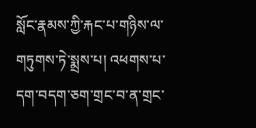སློང་རྣམས་ཀྱི་རྐང་པ་གཉིས་ལ་གཏུགས་ཏེ་སྨྲས་པ། འཕགས་པ་དག་བདག་ཅག་གྲང་བ་ན་གྲང་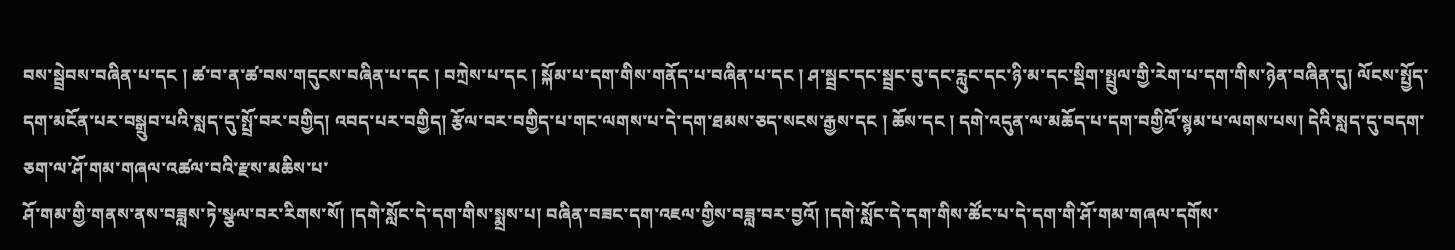བས་སྦྲེབས་བཞིན་པ་དང ། ཚ་བ་ན་ཚ་བས་གདུངས་བཞིན་པ་དང ། བཀྲེས་པ་དང ། སྐོམ་པ་དག་གིས་གནོད་པ་བཞིན་པ་དང ། ཤ་སྦྲང་དང་སྦྲང་བུ་དང་རླུང་དང་ཉི་མ་དང་སྡིག་སྤྲུལ་གྱི་རེག་པ་དག་གིས་ཉེན་བཞིན་དུ། ལོངས་སྤྱོད་དག་མངོན་པར་བསྒྲུབ་པའི་སླད་དུ་སྤྲོ་བར་བགྱིད། འབད་པར་བགྱིད། རྩོལ་བར་བགྱིད་པ་གང་ལགས་པ་དེ་དག་ཐམས་ཅད་སངས་རྒྱས་དང ། ཆོས་དང ། དགེ་འདུན་ལ་མཆོད་པ་དག་བགྱིའོ་སྙམ་པ་ལགས་པས། དེའི་སླད་དུ་བདག་ཅག་ལ་ཤོ་གམ་གཞལ་འཚལ་བའི་རྫས་མཆིས་པ་
ཤོ་གམ་གྱི་གནས་ནས་བཟླས་ཏེ་སྩལ་བར་རིགས་སོ། །དགེ་སློང་དེ་དག་གིས་སྨྲས་པ། བཞིན་བཟང་དག་འཇལ་གྱིས་བཟླ་བར་བྱའོ། །དགེ་སློང་དེ་དག་གིས་ཚོང་པ་དེ་དག་གི་ཤོ་གམ་གཞལ་དགོས་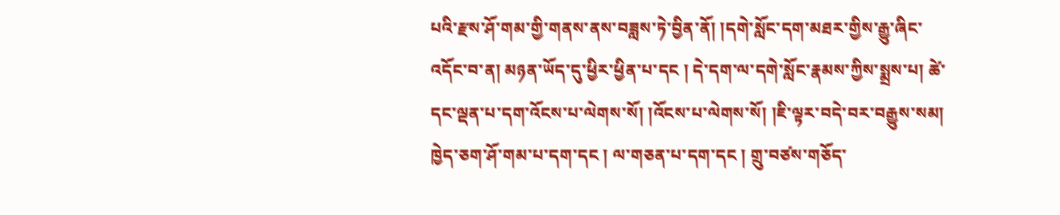པའི་རྫས་ཤོ་གམ་གྱི་གནས་ནས་བཟླས་ཏེ་བྱིན་ནོ། །དགེ་སློང་དག་མཐར་གྱིས་རྒྱུ་ཞིང་འདོང་བ་ན། མཉན་ཡོད་དུ་ཕྱིར་ཕྱིན་པ་དང ། དེ་དག་ལ་དགེ་སློང་རྣམས་ཀྱིས་སྨྲས་པ། ཚེ་དང་ལྡན་པ་དག་འོངས་པ་ལེགས་སོ། །འོངས་པ་ལེགས་སོ། །ཇི་ལྟར་བདེ་བར་བརྒྱུས་སམ། ཁྱེད་ཅག་ཤོ་གམ་པ་དག་དང ། ལ་གཅན་པ་དག་དང ། གྲུ་བཙས་གཅོད་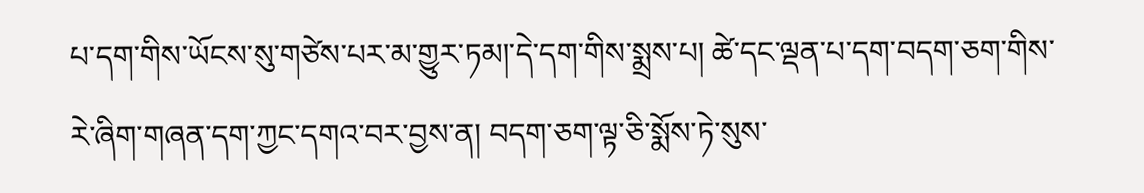པ་དག་གིས་ཡོངས་སུ་གཙེས་པར་མ་གྱུར་ཏམ།་དེ་དག་གིས་སྨྲས་པ། ཚེ་དང་ལྡན་པ་དག་བདག་ཅག་གིས་རེ་ཞིག་གཞན་དག་ཀྱང་དགའ་བར་བྱས་ན། བདག་ཅག་ལྟ་ཅི་སྨོས་ཏེ་སུས་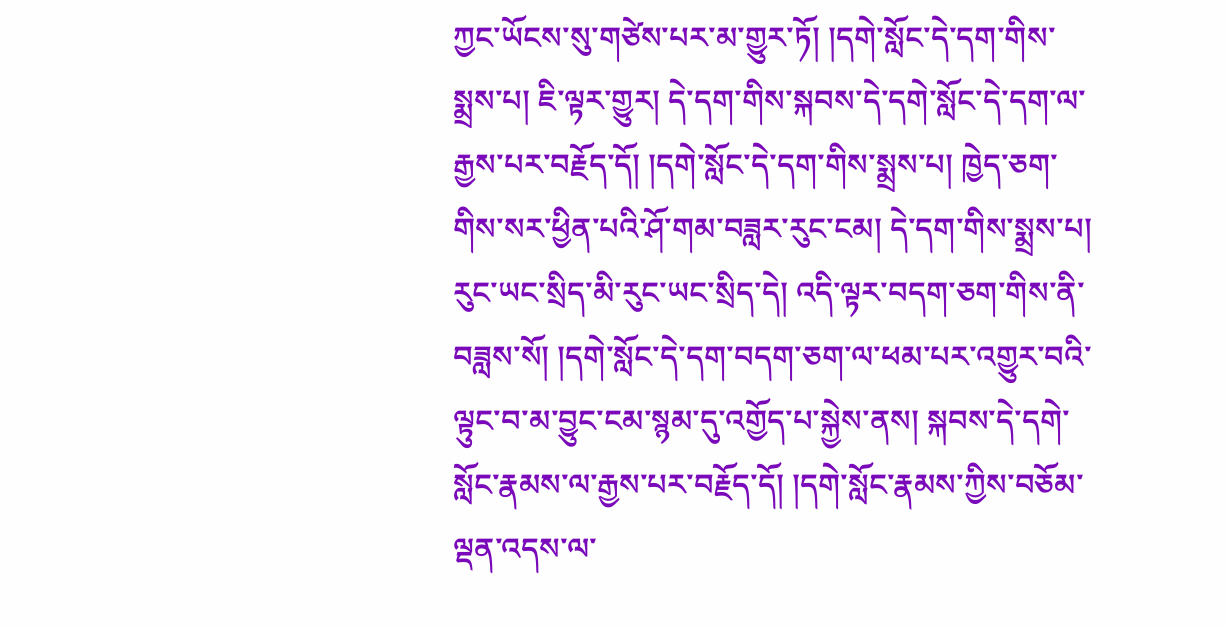ཀྱང་ཡོངས་སུ་གཙེས་པར་མ་གྱུར་ཏོ། །དགེ་སློང་དེ་དག་གིས་སྨྲས་པ། ཇི་ལྟར་གྱུར། དེ་དག་གིས་སྐབས་དེ་དགེ་སློང་དེ་དག་ལ་རྒྱས་པར་བརྗོད་དོ། །དགེ་སློང་དེ་དག་གིས་སྨྲས་པ། ཁྱེད་ཅག་གིས་སར་ཕྱིན་པའི་ཤོ་གམ་བཟླར་རུང་ངམ། དེ་དག་གིས་སྨྲས་པ། རུང་ཡང་སྲིད་མི་རུང་ཡང་སྲིད་དེ། འདི་ལྟར་བདག་ཅག་གིས་ནི་བཟླས་སོ། །དགེ་སློང་དེ་དག་བདག་ཅག་ལ་ཕམ་པར་འགྱུར་བའི་ལྟུང་བ་མ་བྱུང་ངམ་སྙམ་དུ་འགྱོད་པ་སྐྱེས་ནས། སྐབས་དེ་དགེ་སློང་རྣམས་ལ་རྒྱས་པར་བརྗོད་དོ། །དགེ་སློང་རྣམས་ཀྱིས་བཅོམ་ལྡན་འདས་ལ་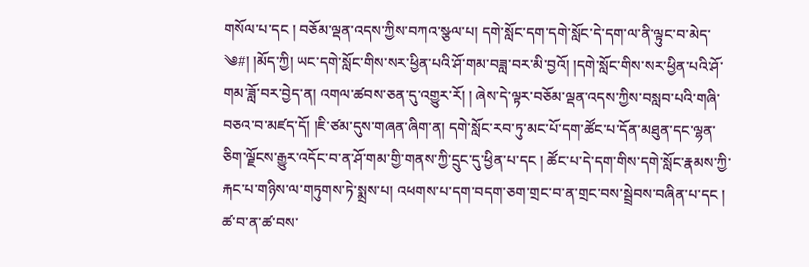གསོལ་པ་དང ། བཅོམ་ལྡན་འདས་ཀྱིས་བཀའ་སྩལ་པ། དགེ་སློང་དག་དགེ་སློང་དེ་དག་ལ་ནི་ལྟུང་བ་མེད་
༄#། །མོད་ཀྱི། ཡང་དགེ་སློང་གིས་སར་ཕྱིན་པའི་ཤོ་གམ་བཟླ་བར་མི་བྱའོ། །དགེ་སློང་གིས་སར་ཕྱིན་པའི་ཤོ་གམ་ཟློ་བར་བྱེད་ན། འགལ་ཚབས་ཅན་དུ་འགྱུར་རོ། ། ཞེས་དེ་ལྟར་བཅོམ་ལྡན་འདས་ཀྱིས་བསླབ་པའི་གཞི་བཅའ་བ་མཛད་དོ། །ཇི་ཙམ་དུས་གཞན་ཞིག་ན། དགེ་སློང་རབ་ཏུ་མང་པོ་དག་ཚོང་པ་དོན་མཐུན་དང་ལྷན་ཅིག་ལྗོངས་རྒྱུར་འདོང་བ་ན་ཤོ་གམ་གྱི་གནས་ཀྱི་དྲུང་དུ་ཕྱིན་པ་དང ། ཚོང་པ་དེ་དག་གིས་དགེ་སློང་རྣམས་ཀྱི་རྐང་པ་གཉིས་ལ་གཏུགས་ཏེ་སྨྲས་པ། འཕགས་པ་དག་བདག་ཅག་གྲང་བ་ན་གྲང་བས་སྦྲེབས་བཞིན་པ་དང ། ཚ་བ་ན་ཚ་བས་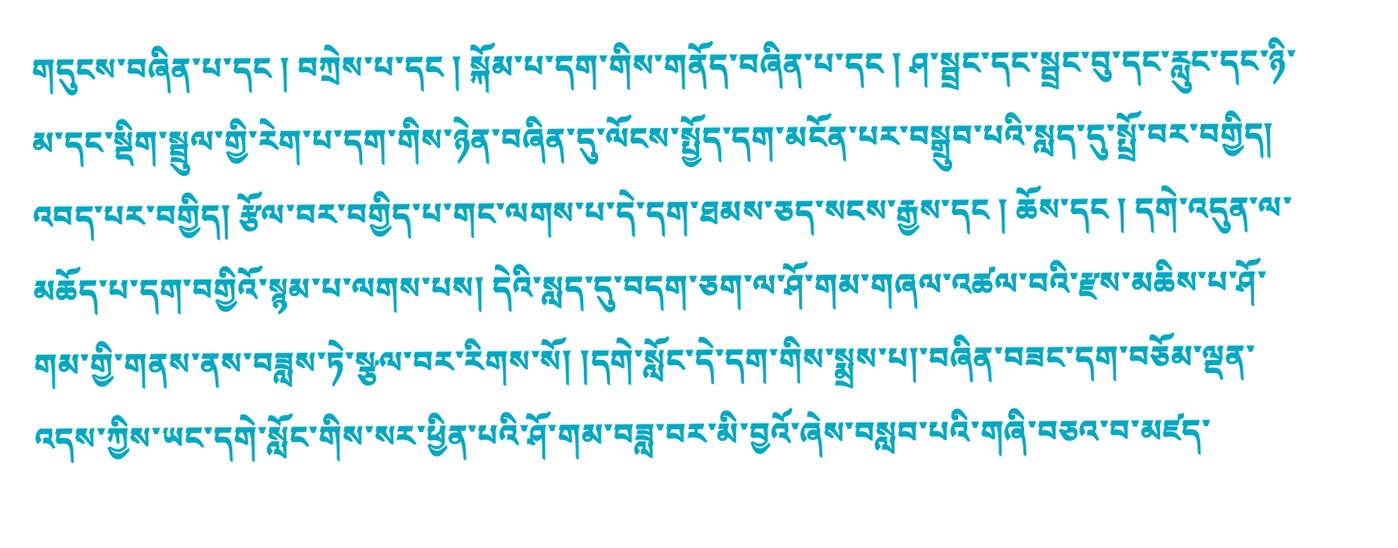གདུངས་བཞིན་པ་དང ། བཀྲེས་པ་དང ། སྐོམ་པ་དག་གིས་གནོད་བཞིན་པ་དང ། ཤ་སྦྲང་དང་སྦྲང་བུ་དང་རླུང་དང་ཉི་མ་དང་སྡིག་སྦྲུལ་གྱི་རེག་པ་དག་གིས་ཉེན་བཞིན་དུ་ལོངས་སྤྱོད་དག་མངོན་པར་བསྒྲུབ་པའི་སླད་དུ་སྤྲོ་བར་བགྱིད། འབད་པར་བགྱིད། རྩོལ་བར་བགྱིད་པ་གང་ལགས་པ་དེ་དག་ཐམས་ཅད་སངས་རྒྱས་དང ། ཆོས་དང ། དགེ་འདུན་ལ་མཆོད་པ་དག་བགྱིའོ་སྙམ་པ་ལགས་པས། དེའི་སླད་དུ་བདག་ཅག་ལ་ཤོ་གམ་གཞལ་འཚལ་བའི་རྫས་མཆིས་པ་ཤོ་གམ་གྱི་གནས་ནས་བཟླས་ཏེ་སྩལ་བར་རིགས་སོ། །དགེ་སློང་དེ་དག་གིས་སྨྲས་པ།་བཞིན་བཟང་དག་བཅོམ་ལྡན་འདས་ཀྱིས་ཡང་དགེ་སློང་གིས་སར་ཕྱིན་པའི་ཤོ་གམ་བཟླ་བར་མི་བྱའོ་ཞེས་བསླབ་པའི་གཞི་བཅའ་བ་མཛད་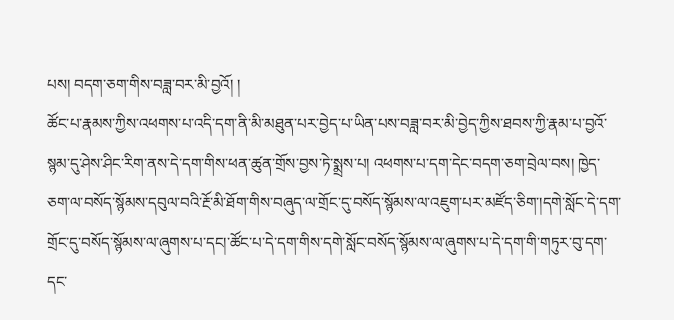པས། བདག་ཅག་གིས་བཟླ་བར་མི་བྱའོ། །
ཚོང་པ་རྣམས་ཀྱིས་འཕགས་པ་འདི་དག་ནི་མི་མཐུན་པར་བྱེད་པ་ཡིན་པས་བཟླ་བར་མི་བྱེད་ཀྱིས་ཐབས་ཀྱི་རྣམ་པ་བྱའོ་སྙམ་དུ་ཤེས་ཤིང་རིག་ནས་དེ་དག་གིས་ཕན་ཚུན་གྲོས་བྱས་ཏེ་སྨྲས་པ། འཕགས་པ་དག་དེང་བདག་ཅག་བྲེལ་བས། ཁྱེད་ཅག་ལ་བསོད་སྙོམས་དབུལ་བའི་རྔོ་མི་ཐོག་གིས་བཞུད་ལ་གྲོང་དུ་བསོད་སྙོམས་ལ་འཇུག་པར་མཛོད་ཅིག་།དགེ་སློང་དེ་དག་གྲོང་དུ་བསོད་སྙོམས་ལ་ཞུགས་པ་དང།་ཚོང་པ་དེ་དག་གིས་དགེ་སློང་བསོད་སྙོམས་ལ་ཞུགས་པ་དེ་དག་གི་གཏུར་བུ་དག་དང་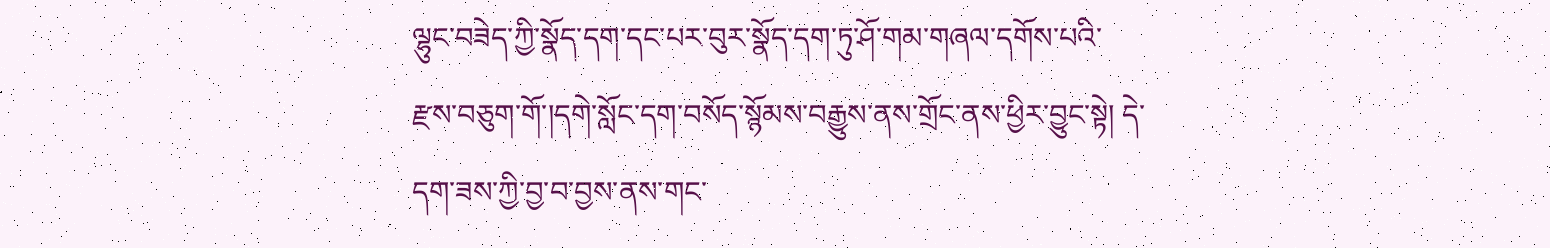ལྷུང་བཟེད་ཀྱི་སྣོད་དག་དང་པར་བུར་སྣོད་དག་ཏུ་ཤོ་གམ་གཞལ་དགོས་པའི་རྫས་བཅུག་གོ་།དགེ་སློང་དག་བསོད་སྙོམས་བརྒྱུས་ནས་གྲོང་ནས་ཕྱིར་བྱུང་སྟེ། དེ་དག་ཟས་ཀྱི་བྱ་བ་བྱས་ནས་གང་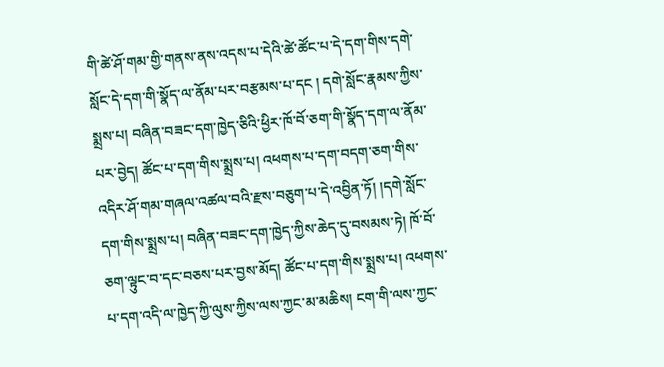གི་ཚེ་ཤོ་གམ་གྱི་གནས་ནས་འདས་པ་དེའི་ཚེ་ཚོང་པ་དེ་དག་གིས་དགེ་སློང་དེ་དག་གི་སྣོད་ལ་ནོམ་པར་བརྩམས་པ་དང ། དགེ་སློང་རྣམས་ཀྱིས་སྨྲས་པ། བཞིན་བཟང་དག་ཁྱེད་ཅིའི་ཕྱིར་ཁོ་བོ་ཅག་གི་སྣོད་དག་ལ་ནོམ་པར་བྱེད། ཚོང་པ་དག་གིས་སྨྲས་པ། འཕགས་པ་དག་བདག་ཅག་གིས་འདིར་ཤོ་གམ་གཞལ་འཚལ་བའི་རྫས་བཅུག་པ་དེ་འབྱིན་ཏོ། །དགེ་སློང་དག་གིས་སྨྲས་པ། བཞིན་བཟང་དག་ཁྱེད་ཀྱིས་ཆེད་དུ་བསམས་ཏེ། ཁོ་བོ་ཅག་ལྟུང་བ་དང་བཅས་པར་བྱས་མོད། ཚོང་པ་དག་གིས་སྨྲས་པ། འཕགས་པ་དག་འདི་ལ་ཁྱེད་ཀྱི་ལུས་ཀྱིས་ལས་ཀྱང་མ་མཆིས། ངག་གི་ལས་ཀྱང་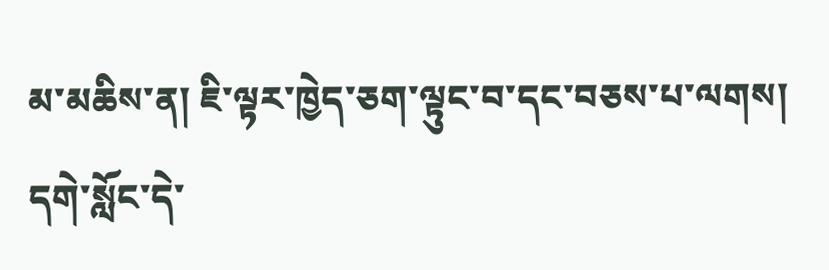མ་མཆིས་ན། ཇི་ལྟར་ཁྱེད་ཅག་ལྟུང་བ་དང་བཅས་པ་ལགས། དགེ་སློང་དེ་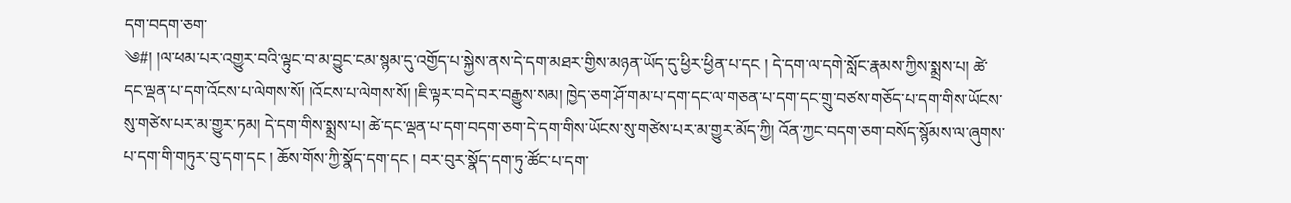དག་བདག་ཅག་
༄#། །ལ་ཕམ་པར་འགྱུར་བའི་ལྟུང་བ་མ་བྱུང་ངམ་སྙམ་དུ་འགྱོད་པ་སྐྱེས་ནས་དེ་དག་མཐར་གྱིས་མཉན་ཡོད་དུ་ཕྱིར་ཕྱིན་པ་དང ། དེ་དག་ལ་དགེ་སློང་རྣམས་ཀྱིས་སྨྲས་པ། ཚེ་དང་ལྡན་པ་དག་འོངས་པ་ལེགས་སོ། །འོངས་པ་ལེགས་སོ། །ཇི་ལྟར་བདེ་བར་བརྒྱུས་སམ། ཁྱེད་ཅག་ཤོ་གམ་པ་དག་དང་ལ་གཅན་པ་དག་དང་གྲུ་བཙས་གཅོད་པ་དག་གིས་ཡོངས་སུ་གཙེས་པར་མ་གྱུར་ཏམ། དེ་དག་གིས་སྨྲས་པ། ཚེ་དང་ལྡན་པ་དག་བདག་ཅག་དེ་དག་གིས་ཡོངས་སུ་གཙེས་པར་མ་གྱུར་མོད་ཀྱི། འོན་ཀྱང་བདག་ཅག་བསོད་སྙོམས་ལ་ཞུགས་པ་དག་གི་གཏུར་བུ་དག་དང ། ཆོས་གོས་ཀྱི་སྣོད་དག་དང ། བར་བུར་སྣོད་དག་ཏུ་ཚོང་པ་དག་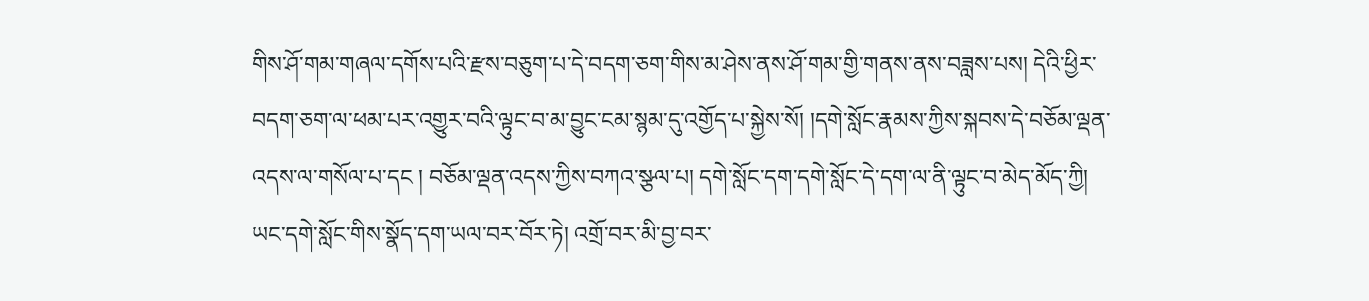གིས་ཤོ་གམ་གཞལ་དགོས་པའི་རྫས་བཅུག་པ་དེ་བདག་ཅག་གིས་མ་ཤེས་ནས་ཤོ་གམ་གྱི་གནས་ནས་བཟླས་པས། དེའི་ཕྱིར་བདག་ཅག་ལ་ཕམ་པར་འགྱུར་བའི་ལྟུང་བ་མ་བྱུང་ངམ་སྙམ་དུ་འགྱོད་པ་སྐྱེས་སོ། །དགེ་སློང་རྣམས་ཀྱིས་སྐབས་དེ་བཅོམ་ལྡན་འདས་ལ་གསོལ་པ་དང ། བཅོམ་ལྡན་འདས་ཀྱིས་བཀའ་སྩལ་པ། དགེ་སློང་དག་དགེ་སློང་དེ་དག་ལ་ནི་ལྟུང་བ་མེད་མོད་ཀྱི། ཡང་དགེ་སློང་གིས་སྣོད་དག་ཡལ་བར་བོར་ཏེ། འགྲོ་བར་མི་བྱ་བར་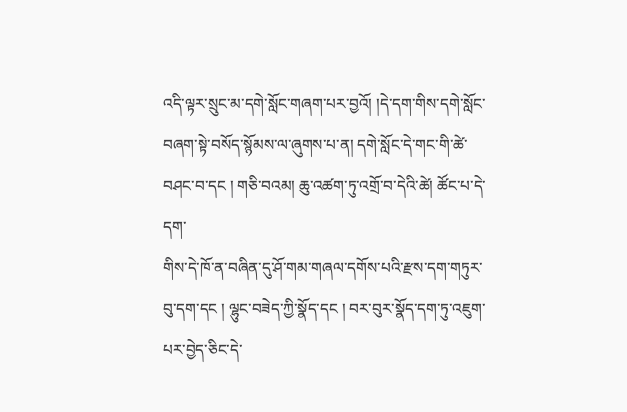འདི་ལྟར་སྲུང་མ་དགེ་སློང་གཞག་པར་བྱའོ། །དེ་དག་གིས་དགེ་སློང་བཞག་སྟེ་བསོད་སྙོམས་ལ་ཞུགས་པ་ན། དགེ་སློང་དེ་གང་གི་ཚེ་བཤང་བ་དང ། གཅི་བའམ། ཆུ་འཚག་ཏུ་འགྲོ་བ་དེའི་ཚེ། ཚོང་པ་དེ་དག་
གིས་དེ་ཁོ་ན་བཞིན་དུ་ཤོ་གམ་གཞལ་དགོས་པའི་རྫས་དག་གཏུར་བུ་དག་དང ། ལྷུང་བཟེད་ཀྱི་སྣོད་དང ། བར་བུར་སྣོད་དག་ཏུ་འཇུག་པར་བྱེད་ཅིང་དེ་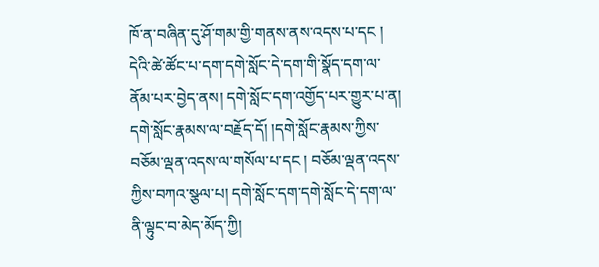ཁོ་ན་བཞིན་དུ་ཤོ་གམ་གྱི་གནས་ནས་འདས་པ་དང ། དེའི་ཚེ་ཚོང་པ་དག་དགེ་སློང་དེ་དག་གི་སྣོད་དག་ལ་ནོམ་པར་བྱེད་ནས། དགེ་སློང་དག་འགྱོད་པར་གྱུར་པ་ན། དགེ་སློང་རྣམས་ལ་བརྗོད་དོ། །དགེ་སློང་རྣམས་ཀྱིས་བཅོམ་ལྡན་འདས་ལ་གསོལ་པ་དང ། བཅོམ་ལྡན་འདས་ཀྱིས་བཀའ་སྩལ་པ། དགེ་སློང་དག་དགེ་སློང་དེ་དག་ལ་ནི་ལྟུང་བ་མེད་མོད་ཀྱི།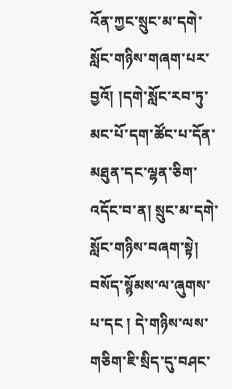འོན་ཀྱང་སྲུང་མ་དགེ་སློང་གཉིས་གཞག་པར་བྱའོ། །དགེ་སློང་རབ་ཏུ་མང་པོ་དག་ཚོང་པ་དོན་མཐུན་དང་ལྷན་ཅིག་འདོང་བ་ན། སྲུང་མ་དགེ་སློང་གཉིས་བཞག་སྟེ། བསོད་སྙོམས་ལ་ཞུགས་པ་དང ། དེ་གཉིས་ལས་གཅིག་ཇི་སྲིད་དུ་བཤང་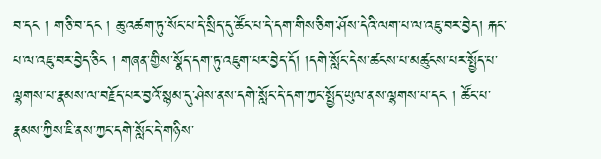བ་དང ། གཅི་བ་དང ། ཆུ་འཚག་ཏུ་སོང་པ་དེ་སྲིད་དུ་ཚོང་པ་དེ་དག་གིས་ཅིག་ཤོས་དེའི་ལག་པ་ལ་འཇུ་བར་བྱེད། རྐང་པ་ལ་འཇུ་བར་བྱེད་ཅིང ། གཞན་གྱིས་སྣོད་དག་ཏུ་འཇུག་པར་བྱེད་དོ། །དགེ་སློང་དེས་ཚངས་པ་མཚུངས་པར་སྤྱོད་པ་ལྷགས་པ་རྣམས་ལ་བརྗོད་པར་བྱའོ་སྙམ་དུ་ཤེས་ནས་དགེ་སློང་དེ་དག་ཀྱང་སྤྱོད་ཡུལ་ནས་ལྷགས་པ་དང ། ཚོང་པ་རྣམས་ཀྱིས་ཇི་ནས་ཀྱང་དགེ་སློང་དེ་གཉིས་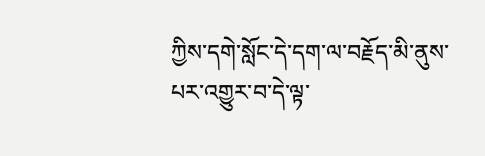ཀྱིས་དགེ་སློང་དེ་དག་ལ་བརྗོད་མི་ནུས་པར་འགྱུར་བ་དེ་ལྟ་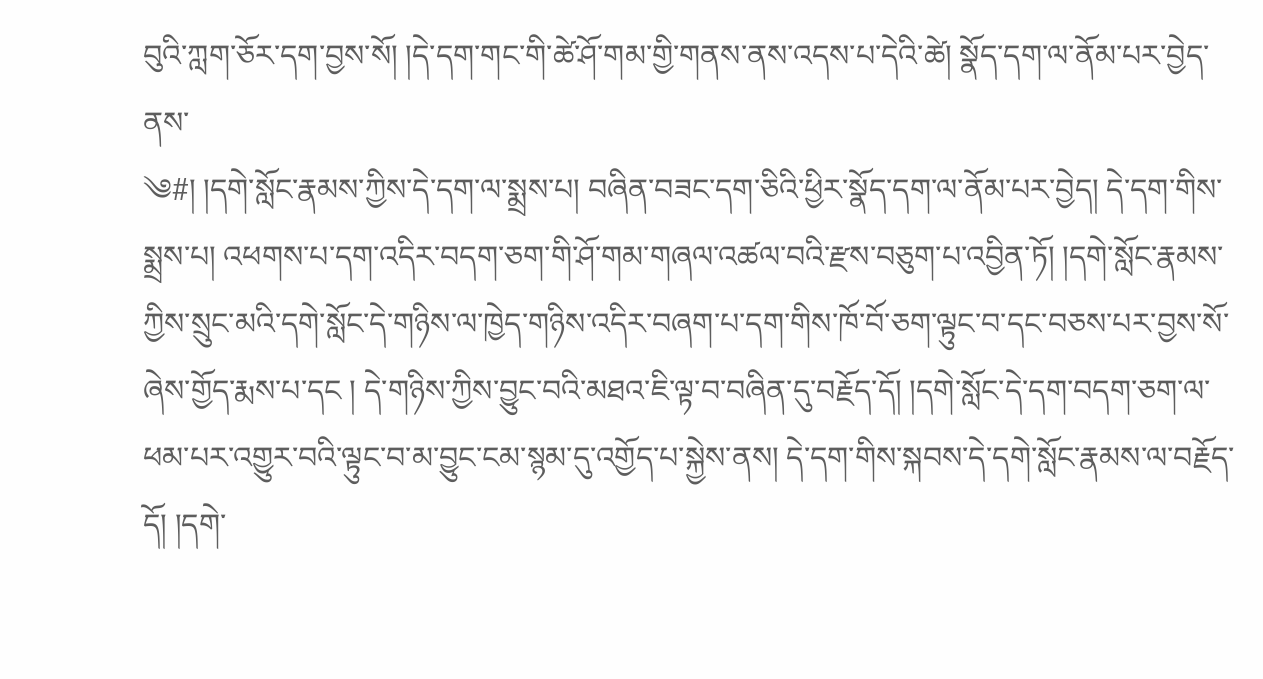བུའི་ཀླག་ཅོར་དག་བྱས་སོ། །དེ་དག་གང་གི་ཚེ་ཤོ་གམ་གྱི་གནས་ནས་འདས་པ་དེའི་ཚེ། སྣོད་དག་ལ་ནོམ་པར་བྱེད་ནས་
༄#། །དགེ་སློང་རྣམས་ཀྱིས་དེ་དག་ལ་སྨྲས་པ། བཞིན་བཟང་དག་ཅིའི་ཕྱིར་སྣོད་དག་ལ་ནོམ་པར་བྱེད། དེ་དག་གིས་སྨྲས་པ། འཕགས་པ་དག་འདིར་བདག་ཅག་གི་ཤོ་གམ་གཞལ་འཚལ་བའི་རྫས་བཅུག་པ་འབྱིན་ཏོ། །དགེ་སློང་རྣམས་ཀྱིས་སྲུང་མའི་དགེ་སློང་དེ་གཉིས་ལ་ཁྱེད་གཉིས་འདིར་བཞག་པ་དག་གིས་ཁོ་བོ་ཅག་ལྟུང་བ་དང་བཅས་པར་བྱས་སོ་ཞེས་གྱོད་རྨས་པ་དང ། དེ་གཉིས་ཀྱིས་བྱུང་བའི་མཐའ་ཇི་ལྟ་བ་བཞིན་དུ་བརྗོད་དོ། །དགེ་སློང་དེ་དག་བདག་ཅག་ལ་ཕམ་པར་འགྱུར་བའི་ལྟུང་བ་མ་བྱུང་ངམ་སྙམ་དུ་འགྱོད་པ་སྐྱེས་ནས། དེ་དག་གིས་སྐབས་དེ་དགེ་སློང་རྣམས་ལ་བརྗོད་དོ། །དགེ་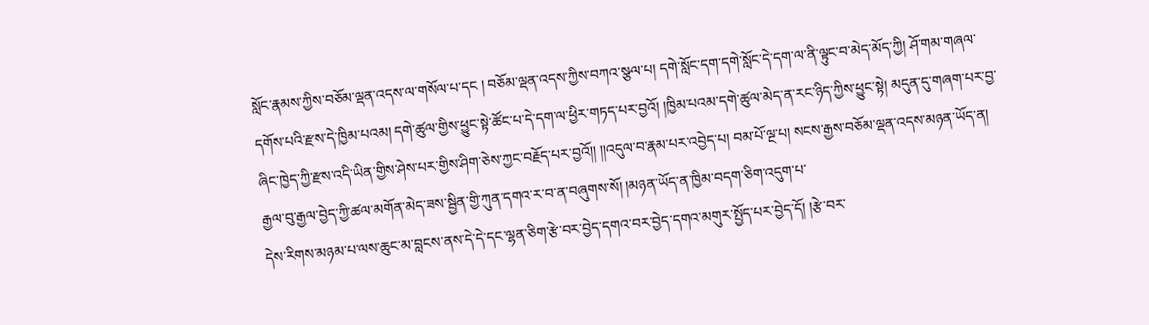སློང་རྣམས་ཀྱིས་བཅོམ་ལྡན་འདས་ལ་གསོལ་པ་དང ། བཅོམ་ལྡན་འདས་ཀྱིས་བཀའ་སྩལ་པ། དགེ་སློང་དག་དགེ་སློང་དེ་དག་ལ་ནི་ལྟུང་བ་མེད་མོད་ཀྱི། ཤོ་གམ་གཞལ་དགོས་པའི་རྫས་དེ་ཁྱིམ་པའམ། དགེ་ཚུལ་གྱིས་ཕྱུང་སྟེ་ཚོང་པ་དེ་དག་ལ་ཕྱིར་གཏད་པར་བྱའོ། །ཁྱིམ་པའམ་དགེ་ཚུལ་མེད་ན་རང་ཉིད་ཀྱིས་ཕྱུང་སྟེ། མདུན་དུ་གཞག་པར་བྱ་ཞིང་ཁྱེད་ཀྱི་རྫས་འདི་ཡིན་གྱིས་ཤེས་པར་གྱིས་ཤིག་ཅེས་ཀྱང་བརྗོད་པར་བྱའོ།། །།འདུལ་བ་རྣམ་པར་འབྱེད་པ། བམ་པོ་ལྔ་པ། སངས་རྒྱས་བཅོམ་ལྡན་འདས་མཉན་ཡོད་ན། རྒྱལ་བུ་རྒྱལ་བྱེད་ཀྱི་ཚལ་མགོན་མེད་ཟས་སྦྱིན་གྱི་ཀུན་དགའ་ར་བ་ན་བཞུགས་སོ། །མཉན་ཡོད་ན་ཁྱིམ་བདག་ཅིག་འདུག་པ་
དེས་རིགས་མཉམ་པ་ལས་ཆུང་མ་བླངས་ནས་དེ་དེ་དང་ལྷན་ཅིག་རྩེ་བར་བྱེད་དགའ་བར་བྱེད་དགའ་མགུར་སྤྱོད་པར་བྱེད་དོ། །རྩེ་བར་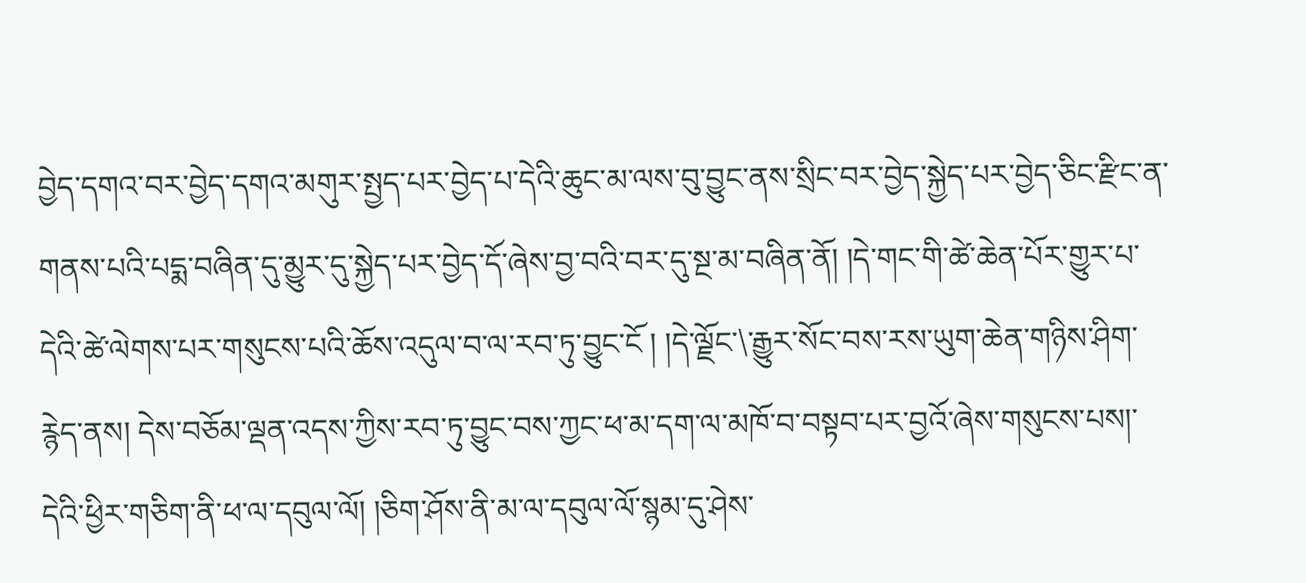བྱེད་དགའ་བར་བྱེད་དགའ་མགུར་སྤྱད་པར་བྱེད་པ་དེའི་ཆུང་མ་ལས་བུ་བྱུང་ནས་སྲིང་བར་བྱེད་སྐྱེད་པར་བྱེད་ཅིང་རྫིང་ན་གནས་པའི་པདྨ་བཞིན་དུ་མྱུར་དུ་སྐྱེད་པར་བྱེད་དོ་ཞེས་བྱ་བའི་བར་དུ་སྔ་མ་བཞིན་ནོ། །དེ་གང་གི་ཚེ་ཆེན་པོར་གྱུར་པ་དེའི་ཚེ་ལེགས་པར་གསུངས་པའི་ཆོས་འདུལ་བ་ལ་རབ་ཏུ་བྱུང་ངོ ། །དེ་ལྗོང་\་རྒྱུར་སོང་བས་རས་ཡུག་ཆེན་གཉིས་ཤིག་རྙེད་ནས། དེས་བཅོམ་ལྡན་འདས་ཀྱིས་རབ་ཏུ་བྱུང་བས་ཀྱང་ཕ་མ་དག་ལ་མཁོ་བ་བསྟབ་པར་བྱའོ་ཞེས་གསུངས་པས།་དེའི་ཕྱིར་གཅིག་ནི་ཕ་ལ་དབུལ་ལོ། །ཅིག་ཤོས་ནི་མ་ལ་དབུལ་ལོ་སྙམ་དུ་ཤེས་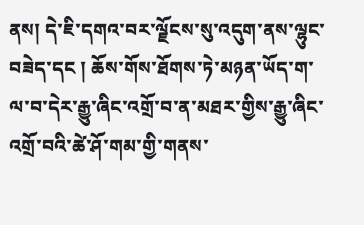ནས། དེ་ཇི་དགའ་བར་ལྗོངས་སུ་འདུག་ནས་ལྷུང་བཟེད་དང ། ཆོས་གོས་ཐོགས་ཏེ་མཉན་ཡོད་ག་ལ་བ་དེར་རྒྱུ་ཞིང་འགྲོ་བ་ན་མཐར་གྱིས་རྒྱུ་ཞིང་འགྲོ་བའི་ཚེ་ཤོ་གམ་གྱི་གནས་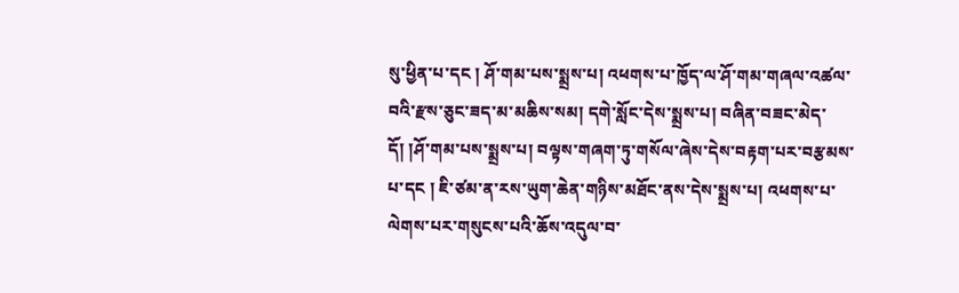སུ་ཕྱིན་པ་དང ། ཤོ་གམ་པས་སྨྲས་པ། འཕགས་པ་ཁྱོད་ལ་ཤོ་གམ་གཞལ་འཚལ་བའི་རྫས་ཅུང་ཟད་མ་མཆིས་སམ། དགེ་སློང་དེས་སྨྲས་པ། བཞིན་བཟང་མེད་དོ། །ཤོ་གམ་པས་སྨྲས་པ། བལྟས་གཞག་ཏུ་གསོལ་ཞེས་དེས་བརྟག་པར་བརྩམས་པ་དང ། ཇི་ཙམ་ན་རས་ཡུག་ཆེན་གཉིས་མཐོང་ནས་དེས་སྨྲས་པ། འཕགས་པ་ལེགས་པར་གསུངས་པའི་ཆོས་འདུལ་བ་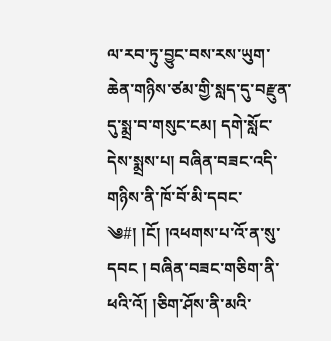ལ་རབ་ཏུ་བྱུང་བས་རས་ཡུག་ཆེན་གཉིས་ཙམ་གྱི་སླད་དུ་བརྫུན་དུ་སྨྲ་བ་གསུང་ངམ། དགེ་སློང་དེས་སྨྲས་པ། བཞིན་བཟང་འདི་གཉིས་ནི་ཁོ་བོ་མི་དབང་
༄#། །ངོ། །འཕགས་པ་འོ་ན་སུ་དབང ། བཞིན་བཟང་གཅིག་ནི་ཕའི་འོ། །ཅིག་ཤོས་ནི་མའི་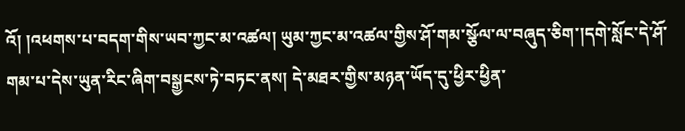འོ། །འཕགས་པ་བདག་གིས་ཡབ་ཀྱང་མ་འཚལ། ཡུམ་ཀྱང་མ་འཚལ་གྱིས་ཤོ་གམ་སྩོལ་ལ་བཞུད་ཅིག་།དགེ་སློང་དེ་ཤོ་གམ་པ་དེས་ཡུན་རིང་ཞིག་བསྒྱངས་ཏེ་བཏང་ནས། དེ་མཐར་གྱིས་མཉན་ཡོད་དུ་ཕྱིར་ཕྱིན་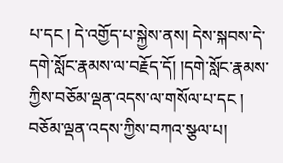པ་དང ། དེ་འགྱོད་པ་སྐྱེས་ནས། དེས་སྐབས་དེ་དགེ་སློང་རྣམས་ལ་བརྗོད་དོ། །དགེ་སློང་རྣམས་ཀྱིས་བཅོམ་ལྡན་འདས་ལ་གསོལ་པ་དང ། བཅོམ་ལྡན་འདས་ཀྱིས་བཀའ་སྩལ་པ།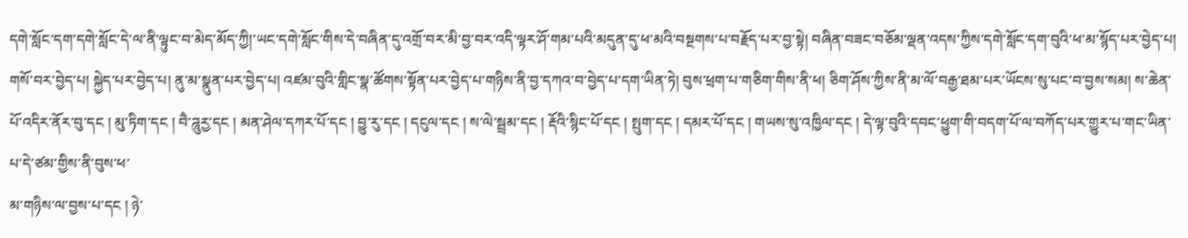དགེ་སློང་དག་དགེ་སློང་དེ་ལ་ནི་ལྟུང་བ་མེད་མོད་ཀྱི།་ཡང་དགེ་སློང་གིས་དེ་བཞིན་དུ་འགྲོ་བར་མི་བྱ་བར་འདི་ལྟར་ཤོ་གམ་པའི་མདུན་དུ་ཕ་མའི་བསྔགས་པ་བརྗོད་པར་བྱ་སྟེ། བཞིན་བཟང་བཅོམ་ལྡན་འདས་ཀྱིས་དགེ་སློང་དག་བུའི་ཕ་མ་སྙོད་པར་བྱེད་པ། གསོ་བར་བྱེད་པ། སྐྱེད་པར་བྱེད་པ། ནུ་མ་སྣུན་པར་བྱེད་པ། འཛམ་བུའི་གླིང་སྣ་ཚོགས་སྟོན་པར་བྱེད་པ་གཉིས་ནི་བྱ་དཀའ་བ་བྱེད་པ་དག་ཡིན་ཏེ། བུས་ཕྲག་པ་གཅིག་གིས་ནི་ཕ། ཅིག་ཤོས་ཀྱིས་ནི་མ་ལོ་བརྒྱ་ཐམ་པར་ཡོངས་སུ་པང་བ་བྱས་སམ། ས་ཆེན་པོ་འདིར་ནོར་བུ་དང ། མུ་ཏིག་དང ། བཻ་ཌཱུརྱ་དང ། མན་ཤེལ་དཀར་པོ་དང ། བྱུ་རུ་དང ། དངུལ་དང ། ས་ལེ་སྦྲམ་དང ། རྡོའི་སྙིང་པོ་དང ། སྤུག་དང ། དམར་པོ་དང ། གཡས་སུ་འཁྱིལ་དང ། དེ་ལྟ་བུའི་དབང་ཕྱུག་གི་བདག་པོ་ལ་བཀོད་པར་གྱུར་པ་གང་ཡིན་པ་དེ་ཙམ་གྱིས་ནི་བུས་ཕ་
མ་གཉིས་ལ་བྱས་པ་དང ། ཉེ་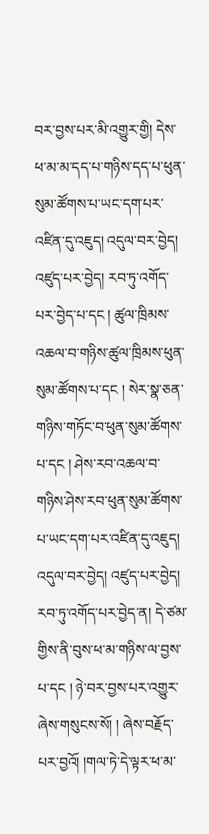བར་བྱས་པར་མི་འགྱུར་གྱི། དེས་ཕ་མ་མ་དད་པ་གཉིས་དད་པ་ཕུན་སུམ་ཚོགས་པ་ཡང་དག་པར་འཛིན་དུ་འཇུད། འདུལ་བར་བྱེད། འཛུད་པར་བྱེད། རབ་ཏུ་འགོད་པར་བྱེད་པ་དང ། ཚུལ་ཁྲིམས་འཆལ་བ་གཉིས་ཚུལ་ཁྲིམས་ཕུན་སུམ་ཚོགས་པ་དང ། སེར་སྣ་ཅན་གཉིས་གཏོང་བ་ཕུན་སུམ་ཚོགས་པ་དང ། ཤེས་རབ་འཆལ་བ་གཉིས་ཤེས་རབ་ཕུན་སུམ་ཚོགས་པ་ཡང་དག་པར་འཛིན་དུ་འཇུད། འདུལ་བར་བྱེད། འཛུད་པར་བྱེད། རབ་ཏུ་འགོད་པར་བྱེད་ན། དེ་ཙམ་གྱིས་ནི་བུས་ཕ་མ་གཉིས་ལ་བྱས་པ་དང ། ཉེ་བར་བྱས་པར་འགྱུར་ཞེས་གསུངས་སོ། ། ཞེས་བརྗོད་པར་བྱའོ། །གལ་ཏེ་དེ་ལྟར་ཕ་མ་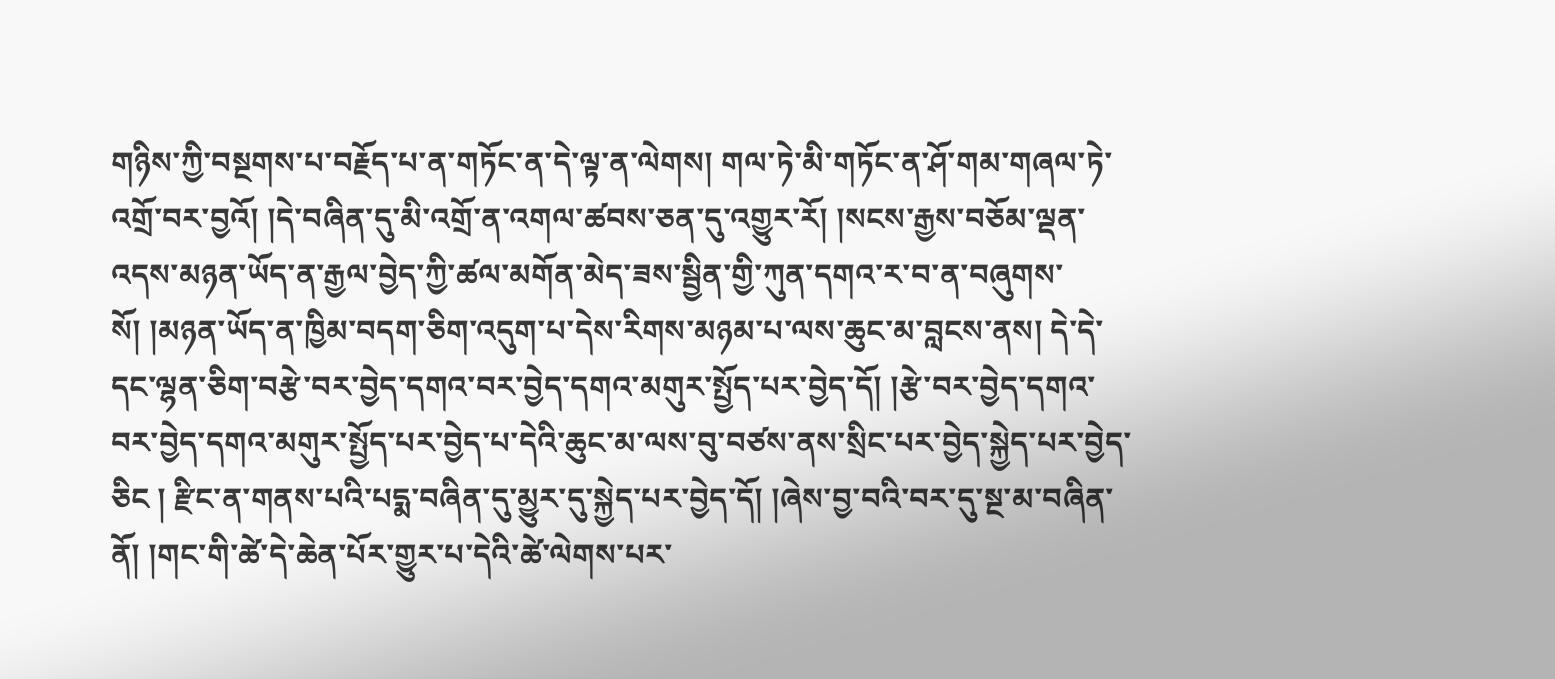གཉིས་ཀྱི་བསྔགས་པ་བརྗོད་པ་ན་གཏོང་ན་དེ་ལྟ་ན་ལེགས། གལ་ཏེ་མི་གཏོང་ན་ཤོ་གམ་གཞལ་ཏེ་འགྲོ་བར་བྱའོ། །དེ་བཞིན་དུ་མི་འགྲོ་ན་འགལ་ཚབས་ཅན་དུ་འགྱུར་རོ། །སངས་རྒྱས་བཅོམ་ལྡན་འདས་མཉན་ཡོད་ན་རྒྱལ་བྱེད་ཀྱི་ཚལ་མགོན་མེད་ཟས་སྦྱིན་གྱི་ཀུན་དགའ་ར་བ་ན་བཞུགས་སོ། །མཉན་ཡོད་ན་ཁྱིམ་བདག་ཅིག་འདུག་པ་དེས་རིགས་མཉམ་པ་ལས་ཆུང་མ་བླངས་ནས། དེ་དེ་དང་ལྷན་ཅིག་བརྩེ་བར་བྱེད་དགའ་བར་བྱེད་དགའ་མགུར་སྤྱོད་པར་བྱེད་དོ། །རྩེ་བར་བྱེད་དགའ་བར་བྱེད་དགའ་མགུར་སྤྱོད་པར་བྱེད་པ་དེའི་ཆུང་མ་ལས་བུ་བཙས་ནས་སྲིང་པར་བྱེད་སྐྱེད་པར་བྱེད་ཅིང ། རྫིང་ན་གནས་པའི་པདྨ་བཞིན་དུ་མྱུར་དུ་སྐྱེད་པར་བྱེད་དོ། །ཞེས་བྱ་བའི་བར་དུ་སྔ་མ་བཞིན་ནོ། །གང་གི་ཚེ་དེ་ཆེན་པོར་གྱུར་པ་དེའི་ཚེ་ལེགས་པར་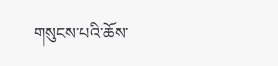གསུངས་པའི་ཆོས་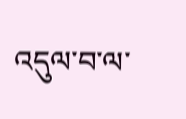འདུལ་བ་ལ་